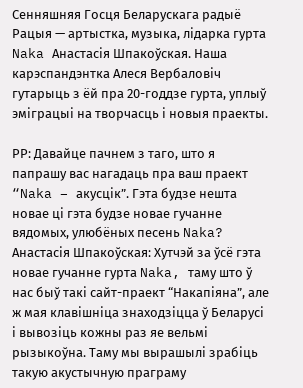Сенняшняя Госця Беларускага радыё Рацыя — артыстка, музыка, лідарка гурта Naka Анастасія Шпакоўская. Наша карэспандэнтка Алеся Вербаловіч гутарыць з ёй пра 20-годдзе гурта, уплыў эміграцыі на творчасць і новыя праекты.

РР: Давайце пачнем з таго, што я папрашу вас нагадаць пра ваш праект “Naka – акусцік”. Гэта будзе нешта новае ці гэта будзе новае гучанне вядомых, улюбёных песень Naka?
Анастасія Шпакоўская: Хутчэй за ўсё гэта новае гучанне гурта Naka, таму што ў нас быў такі сайт-праект “Накапіяна”, але ж мая клавішніца знаходзіцца ў Беларусі і вывозіць кожны раз яе вельмі рызыкоўна. Таму мы вырашылі зрабіць такую акустычную праграму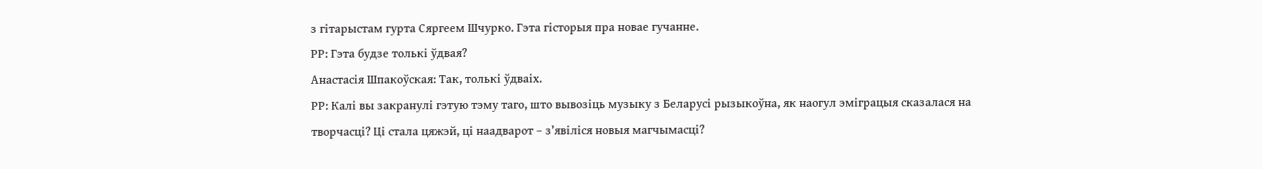з гітарыстам гурта Сяргеем Шчурко. Гэта гісторыя пра новае гучанне.
РР: Гэта будзе толькі ўдвая?
Анастасія Шпакоўская: Так, толькі ўдваіх.
РР: Калі вы закранулі гэтую тэму таго, што вывозіць музыку з Беларусі рызыкоўна, як наогул эміграцыя сказалася на творчасці? Ці стала цяжэй, ці наадварот – з’явіліся новыя магчымасці?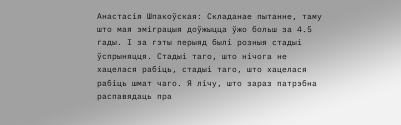Анастасія Шпакоўская: Складанае пытанне, таму што мая эміграцыя доўжыцца ўжо больш за 4.5 гады. І за гэты перыяд былі розныя стадыі ўспрыняцця. Стадыі таго, што нічога не хацелася рабіць, стадыі таго, што хацелася рабіць шмат чаго. Я лічу, што зараз патрэбна распавядаць пра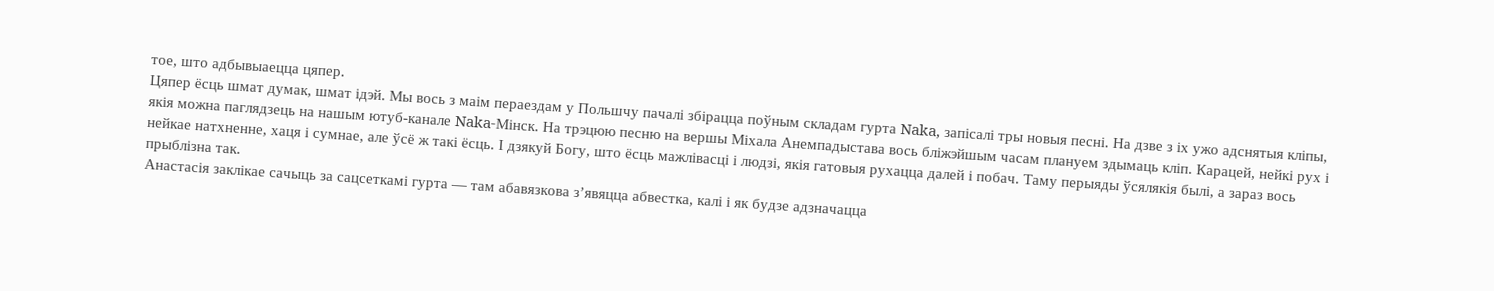тое, што адбывыаецца цяпер.
Цяпер ёсць шмат думак, шмат ідэй. Мы вось з маім пераездам у Польшчу пачалі збірацца поўным складам гурта Naka, запісалі тры новыя песні. На дзве з іх ужо адснятыя кліпы, якія можна паглядзець на нашым ютуб-канале Naka-Мінск. На трэцюю песню на вершы Міхала Анемпадыстава вось бліжэйшым часам плануем здымаць кліп. Карацей, нейкі рух і нейкае натхненне, хаця і сумнае, але ўсё ж такі ёсць. І дзякуй Богу, што ёсць мажлівасці і людзі, якія гатовыя рухацца далей і побач. Таму перыяды ўсялякія былі, а зараз вось прыблізна так.
Анастасія заклікае сачыць за сацсеткамі гурта — там абавязкова з’явяцца абвестка, калі і як будзе адзначацца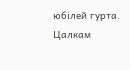юбілей гурта.
Цалкам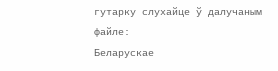гутарку слухайце ў далучаным файле:
Беларускае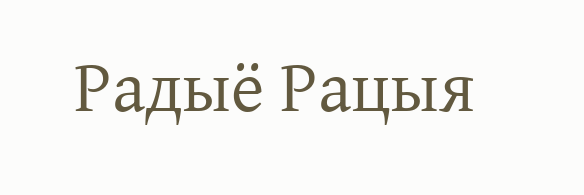Радыё Рацыя